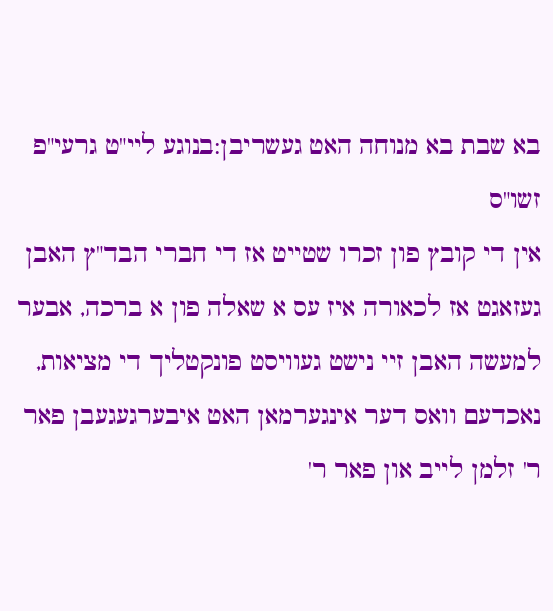בא שבת בא מנוחה האט געשריבן:בנוגע ליי"ט גרעי"פ זשו"ס
אין די קובץ פון זכרו שטייט אז די חברי הבד"ץ האבן געזאגט אז לכאורה איז עס א שאלה פון א ברכה, אבער למעשה האבן זיי נישט געוויסט פונקטליך די מציאות, נאכדעם וואס דער אינגערמאן האט איבערגעגעבן פאר ר' זלמן לייב און פאר ר'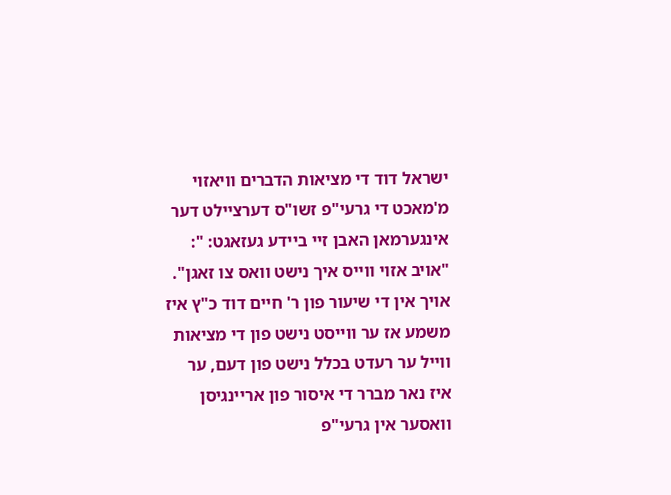ישראל דוד די מציאות הדברים וויאזוי מ'מאכט די גרעי"פ זשו"ס דערציילט דער אינגערמאן האבן זיי ביידע געזאגט: ": "אויב אזוי ווייס איך נישט וואס צו זאגן". אויך אין די שיעור פון ר' חיים דוד כ"ץ איז משמע אז ער ווייסט נישט פון די מציאות ווייל ער רעדט בכלל נישט פון דעם, ער איז נאר מברר די איסור פון אריינגיסן וואסער אין גרעי"פ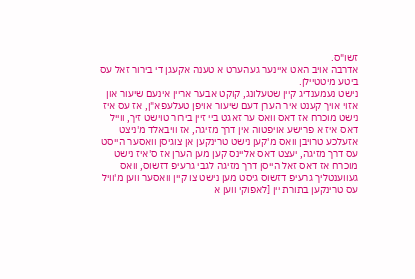זשו"ס.
אדרבה אויב האט איינער געהערט א טענה אקעגן די בירור זאל עס ביטע מיטטיילן.
נישט נעמענדיג קיין שטעלונג, קוקט אבער אריין אינעם שיעור און אזוי אויך קענט איר הערן דעם שיעור אויפן טעלעפא"ן, אז עס איז נישט מוכרח אז דאס וואס ער זאגט ביי זיין בירור טוישט זיך, ווייל דאס איז א פרישע אויפטוה אין דרך מזיגה, אז וויבאלד מ'ניצט אזעלכע טרויבן וואס מ'קען נישט טרינקען אן צוגיסן וואסער הייסט עס דרך מזיגה, יעצט דאס אליינס קען מען הערן אז ס'איז נישט מוכרח אז דאס זאל הייסן דרך מזיגה לגבי גרעיפ דזשוס, וואס געווענטליך גרעיפ דזשוס גיסט מען נישט צו קיין וואסער ווען מ'וויל עס טרינקען בתורת יין [לאפוקי ווען א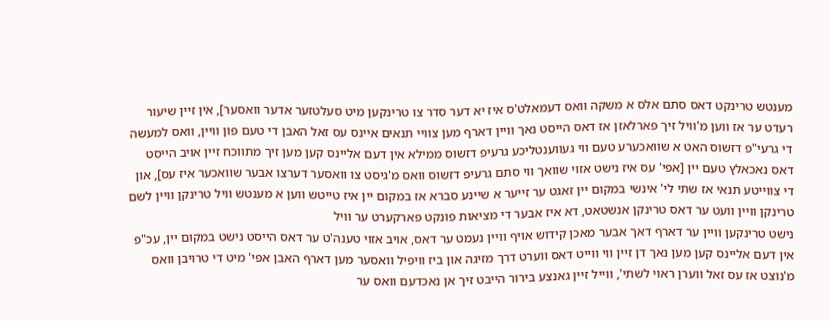מענטש טרינקט דאס סתם אלס א משקה וואס דעמאלט'ס איז יא דער סדר צו טרינקען מיט סעלטזער אדער וואסער], אין זיין שיעור רעדט ער אז ווען מ'וויל זיך פארלאזן אז דאס הייסט נאך וויין דארף מען צוויי תנאים איינס עס זאל האבן די טעם פון וויין, וואס למעשה די גרעי"פ דזשוס האט א שוואכערע טעם ווי געווענטליכע גרעיפ דזשוס ממילא אין דעם אליינס קען מען זיך מתווכח זיין אויב הייסט דאס נאכאלץ טעם יין [אפי' עס איז נישט אזוי שוואך ווי סתם גרעיפ דזשוס וואס מ'גיסט צו וואסער דערצו אבער שוואכער איז עס], און די צווייטע תנאי אז שתי לי' אינשי במקום יין זאגט ער זייער א שיינע סברא אז במקום יין איז טייטש ווען א מענטש וויל טרינקן וויין לשם טרינקן וויין וועט ער דאס טרינקן אנשטאט, דא איז אבער די מציאות פונקט פארקערט ער וויל
נישט טרינקען וויין ער דארף דאך אבער מאכן קידוש אויף וויין נעמט ער דאס, אויב אזוי טענה'ט ער דאס הייסט נישט במקום יין, עכ"פ אין דעם אליינס קען מען נאך דן זיין ווי ווייט דאס ווערט דרך מזיגה און ביז וויפיל וואסער מען דארף האבן אפי' מיט די טרויבן וואס מ'נוצט אז עס זאל ווערן ראוי לשתי', ווייל זיין גאנצע בירור הייבט זיך אן נאכדעם וואס ער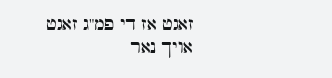זאגט אז די פמ"ג זאגט אויך נאר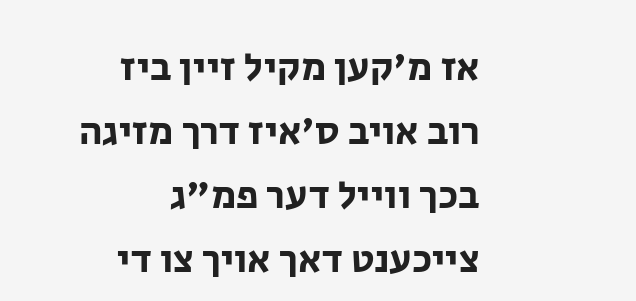אז מ'קען מקיל זיין ביז רוב אויב ס'איז דרך מזיגה בכך ווייל דער פמ"ג צייכענט דאך אויך צו די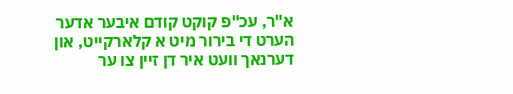א"ר, עכ"פ קוקט קודם איבער אדער הערט די בירור מיט א קלארקייט, און דערנאך וועט איר דן זיין צו ער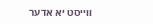ווייסט יא אדער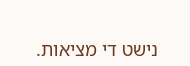נישט די מציאות.